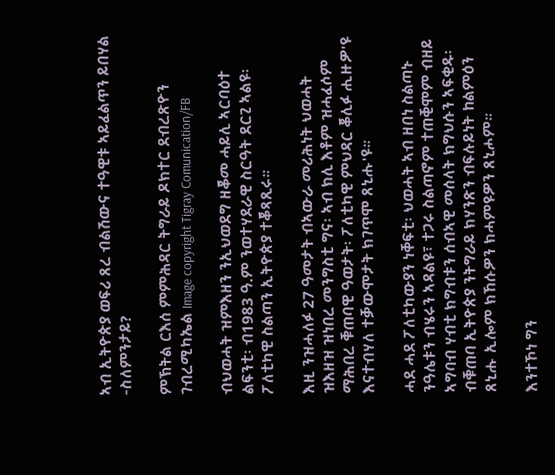ኣብ ኢትዮጵያ ወፍሪ ጸረ ብልሽውና ተዓዊቱ ኣይፈልጥን ይበሃል -ስለምንታይ?

ምኽትል ርእሰ ምምሕዳር ትግራይ ዶክተር ደብረጽዮን ገብረሚካኤል Image copyright Tigray Comunication/FB

ብህወሓት ዝምእዘን ንኢህወደግ ዘቖመ ሓይሊ ኣርባዕተ ልፍንቲ፡ ብ1983 ዓ.ም ንወተሃደራዊ ስርዓት ደርጊ ኣልዩ፡ ፖለቲካዊ ስልጣን ኢትዮጵያ ተቖጻጺሩ።

እዚ ንዝሓለፉ 27 ዓመታት ብኣውራ መሪሕነት ህወሓት ዝእዘዝ ዝነበረ መንግስቲ ግና፡ ኣብ ክሊ እቶም ዝሓፈሶም ማሕበረ ቑጠባዊ ዓወታት፡ ፖለቲካዊ ምህዳር ቖሊፉ ሒዙዎ'ዩ እናተብሃለ ተቓውሞታት ክገጥሞ ጸኒሑ'ዩ።

ሓደ ሓደ ፖለቲካውያን ነቐፍቲ፡ ህወሓት ኣብ ዘበነ ስልጣኑ ንዓሌቱን ብሄሩን ኣዳልዩ፣ ተጋሩ ስልጣኖም ተጠቒሞም ብዘይ ኣግባብ ሃብቲ ክግብቱን ሰብኣዊ መሰላት ክግህሱን ኣፍቂዱ፡ ብቑጠባ ኢትዮጵያ ንትግራይ ክሃንጽን ብፍሉይነት ከልምዕን ጸኒሑ ኢሎም ክኸሱዎን ክሓምዩዎን ጸኒሖም።

እንተኾነ ግን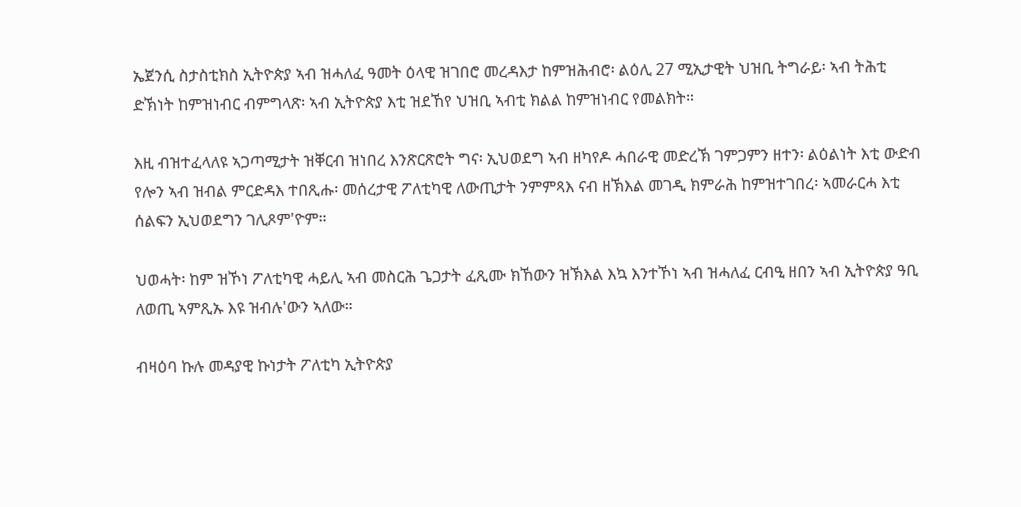ኤጀንሲ ስታስቲክስ ኢትዮጵያ ኣብ ዝሓለፈ ዓመት ዕላዊ ዝገበሮ መረዳእታ ከምዝሕብሮ፡ ልዕሊ 27 ሚኢታዊት ህዝቢ ትግራይ፡ ኣብ ትሕቲ ድኽነት ከምዝነብር ብምግላጽ፡ ኣብ ኢትዮጵያ እቲ ዝደኸየ ህዝቢ ኣብቲ ክልል ከምዝነብር የመልክት።

እዚ ብዝተፈላለዩ ኣጋጣሚታት ዝቐርብ ዝነበረ እንጽርጽሮት ግና፡ ኢህወደግ ኣብ ዘካየዶ ሓበራዊ መድረኽ ገምጋምን ዘተን፡ ልዕልነት እቲ ውድብ የሎን ኣብ ዝብል ምርድዳእ ተበጺሑ፡ መሰረታዊ ፖለቲካዊ ለውጢታት ንምምጻእ ናብ ዘኽእል መገዲ ክምራሕ ከምዝተገበረ፡ ኣመራርሓ እቲ ሰልፍን ኢህወደግን ገሊጾም'ዮም።

ህወሓት፡ ከም ዝኾነ ፖለቲካዊ ሓይሊ ኣብ መስርሕ ጌጋታት ፈጺሙ ክኸውን ዝኽእል እኳ እንተኾነ ኣብ ዝሓለፈ ርብዒ ዘበን ኣብ ኢትዮጵያ ዓቢ ለወጢ ኣምጺኡ እዩ ዝብሉ'ውን ኣለው።

ብዛዕባ ኩሉ መዳያዊ ኩነታት ፖለቲካ ኢትዮጵያ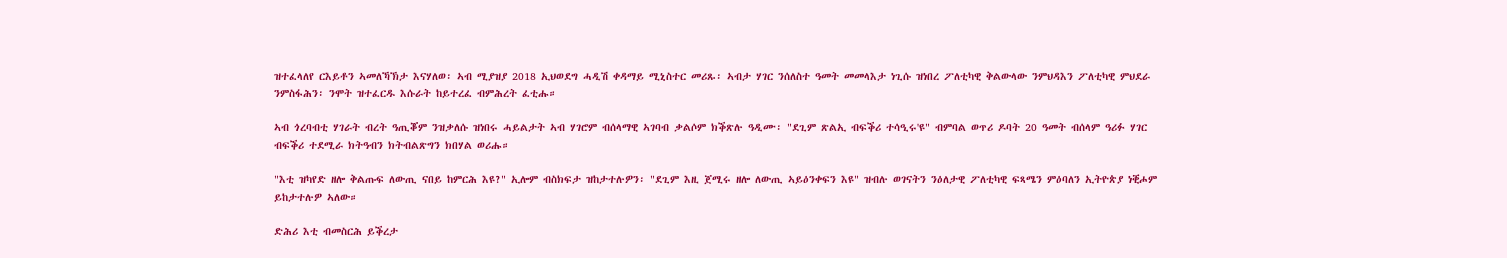ዝተፈላለየ ርእይቶን ኣመለኻኽታ እናሃለወ፡ ኣብ ሚያዝያ 2018 ኢህወደግ ሓዲሽ ቀዳማይ ሚኒስተር መሪጹ፡ ኣብታ ሃገር ንሰለስተ ዓመት መመላእታ ነጊሱ ዝነበረ ፖለቲካዊ ቅልውላው ንምህዳእን ፖለቲካዊ ምህደራ ንምስፋሕን፡ ንሞት ዝተፈርዱ እሱራት ከይተረፈ ብምሕረት ፈቲሑ።

ኣብ ጎረባብቲ ሃገራት ብረት ዓጢቖም ንዝቃለሱ ዝነበሩ ሓይልታት ኣብ ሃገሮም ብሰላማዊ ኣገባብ ቃልሶም ክቕጽሉ ዓዲሙ፡ "ደጊም ጽልኢ ብፍቕሪ ተሳዒሩ'ዩ" ብምባል ወጥሪ ዶባት 20 ዓመት ብሰላም ዓሪፉ ሃገር ብፍቕሪ ተደሚራ ክትዓብን ክትብልጽግን ክበሃል ወሪሑ።

"እቲ ዝካየድ ዘሎ ቅልጡፍ ለውጢ ናበይ ከምርሕ እዩ?" ኢሎም ብስክፍታ ዝከታተሉዎን፡ "ደጊም እዚ ጀሚሩ ዘሎ ለውጢ ኣይዕንቀፍን እዩ" ዝብሉ ወገናትን ንዕለታዊ ፖለቲካዊ ፍጻሜን ምዕባለን ኢትዮጵያ ነቒሖም ይከታተሉዎ ኣለው።

ድሕሪ እቲ ብመስርሕ ይቕረታ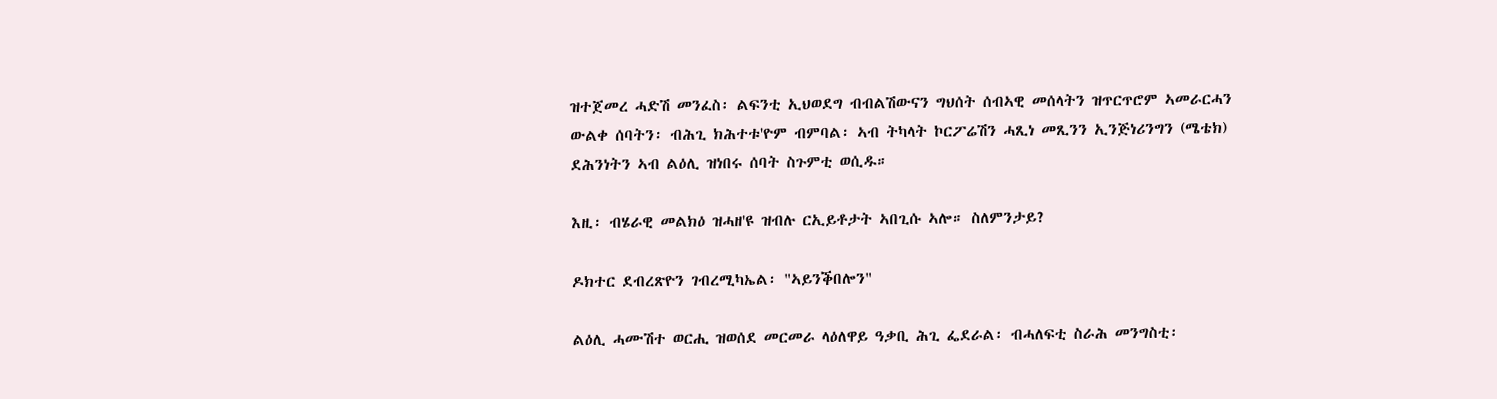ዝተጀመረ ሓድሽ መንፈስ፡ ልፍንቲ ኢህወደግ ብብልሽውናን ግህሰት ሰብኣዊ መሰላትን ዝጥርጥሮም ኣመራርሓን ውልቀ ሰባትን፡ ብሕጊ ክሕተቱ'ዮም ብምባል፡ ኣብ ትካላት ኮርፖሬሽን ሓጺነ መጺንን ኢንጅነሪንግን (ሜቴክ) ደሕንነትን ኣብ ልዕሊ ዝነበሩ ሰባት ስጉምቲ ወሲዱ።

እዚ፡ ብሄራዊ መልክዕ ዝሓዘ'ዩ ዝብሉ ርኢይቶታት ኣበጊሱ ኣሎ። ስለምንታይ?

ዶክተር ደብረጽዮን ገብረሚካኤል፡ "ኣይንቕበሎን"

ልዕሊ ሓሙሽተ ወርሒ ዝወሰደ መርመራ ላዕለዋይ ዓቃቢ ሕጊ ፌደራል፡ ብሓለፍቲ ስራሕ መንግስቲ፡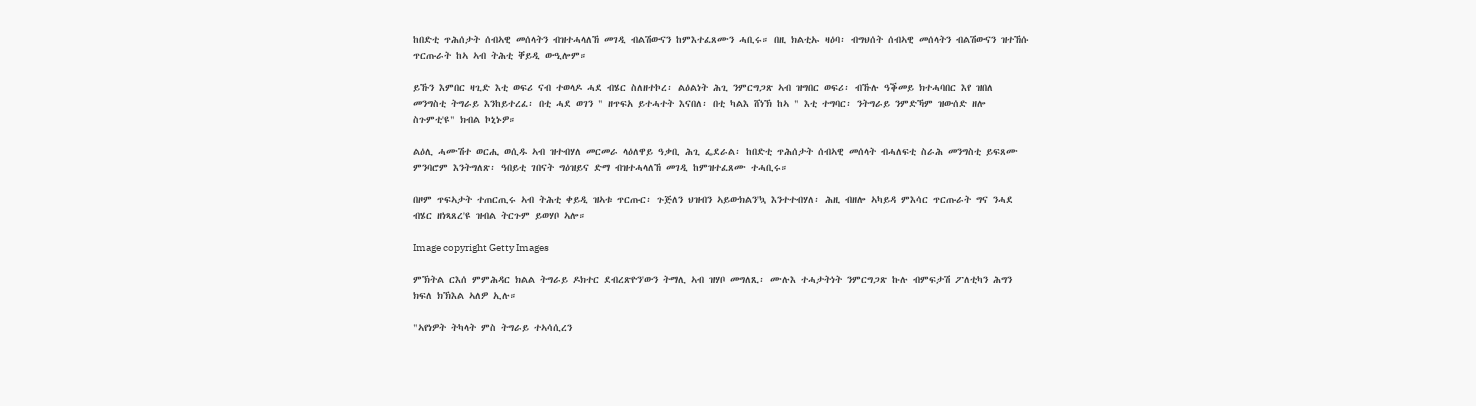ከበድቲ ጥሕሰታት ሰብኣዊ መሰላትን ብዝተሓላለኸ መገዲ ብልሽውናን ከምእተፈጸሙን ሓቢሩ። በዚ ክልቲኡ ዛዕባ፡ ብግህሰት ሰብኣዊ መሰላትን ብልሽውናን ዝተኸሱ ጥርጡራት ከኣ ኣብ ትሕቲ ቐይዲ ውዒሎም።

ይኹን እምበር ዛጊድ እቲ ወፍሪ ናብ ተወላዶ ሓደ ብሄር ስለዘተኮረ፡ ልዕልነት ሕጊ ንምርግጋጽ ኣብ ዝግበር ወፍሪ፡ ብኹሉ ዓቕመይ ክተሓባበር እየ ዝበለ መንግስቲ ትግራይ እንከይተረፈ፡ በቲ ሓደ ወገን " ዘጥፍአ ይተሓተት እናበለ፡ በቲ ካልእ ሸነኽ ከኣ " እቲ ተግባር፡ ንትግራይ ንምድኻም ዝውሰድ ዘሎ ስጉምቲ'ዩ" ክብል ኮኒኑዎ።

ልዕሊ ሓሙሽተ ወርሒ ወሲዱ ኣብ ዝተብሃለ መርመራ ላዕለዋይ ዓቃቢ ሕጊ ፌደራል፡ ከበድቲ ጥሕሰታት ሰብኣዊ መሰላት ብሓለፍቲ ስራሕ መንግስቲ ይፍጸሙ ምንባሮም እንትግለጽ፡ ዓበይቲ ገበናት ግዕዝይና ድማ ብዝተሓላለኸ መገዲ ከምዝተፈጸሙ ተሓቢሩ።

በዞም ጥፍኣታት ተጠርጢሩ ኣብ ትሕቲ ቀይዲ ዝኣቱ ጥርጡር፡ ጉጅለን ህዝብን ኣይውክልን'ኳ እንተተብሃለ፡ ሕዚ ብዘሎ ኣካይዳ ምእሳር ጥርጡራት ግና ንሓደ ብሄር ዘነጻጸረ'ዩ ዝብል ትርጉም ይወሃቦ ኣሎ።

Image copyright Getty Images

ምኽትል ርእሰ ምምሕዳር ክልል ትግራይ ዶክተር ደብረጽዮን'ውን ትማሊ ኣብ ዝሃቦ መግለጺ፡ ሙሉእ ተሓታትነት ንምርግጋጽ ኩሉ ብምፍታሽ ፖለቲካን ሕግን ክፍለ ክኽእል ኣለዎ ኢሉ።

"ኣየነዎት ትካላት ምስ ትግራይ ተኣሳሲረን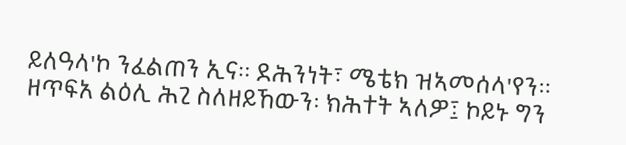ይለዓላ'ኮ ንፈልጠን ኢና። ደሕንነት፣ ሜቴክ ዝኣመሰላ'የን። ዘጥፍአ ልዕሊ ሕጊ ስለዘይኸውን፡ ክሕተት ኣለዎ፤ ኮይኑ ግን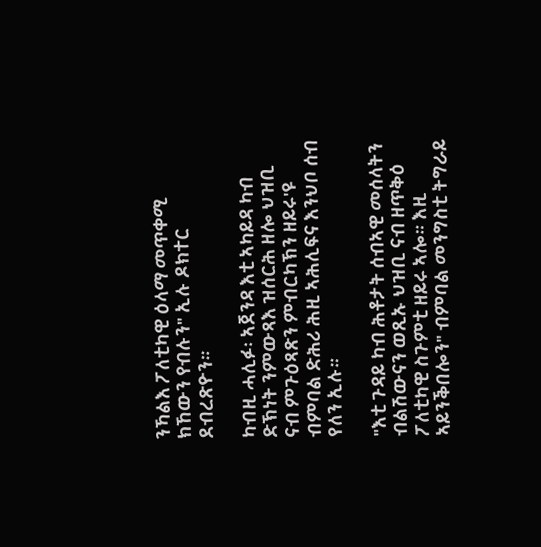ንኻልእ ፖለቲካዊ ዕላማ መጥቀሚ ክኸውን የብሉን" ኢሉ ዶክተር ደብረጽዮን።

ካብዚ ሓሊፉ፡ ኣጀንዳ እቲ ኣካይዳ ካብ ድኽነት ንምውጻእ ዝሰርሕ ዘሎ ህዝቢ ናብ ምጉዕጻጽን ምብርካኽን ዘይሩ'ዩ ብምባል ድሕሪ ሕዚ ኣሕሊፍና እንህቦ ሰብ የለን ኢሉ።

"እቲ ጉዳይ ካብ ሕቶታት ሰብኣዊ መሰላትን ብልሽውናን ወጺኡ ህዝቢ ናብ ዘጥቅዕ ፖለቲካዊ ስጉምቲ ዘይሩ ኣሎ። እዚ ኣይንቕበሎን" ብምባል መንግስቲ ትግራይ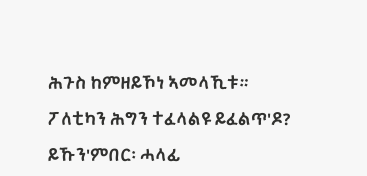ሕጉስ ከምዘይኾነ ኣመላኺቱ።

ፖለቲካን ሕግን ተፈላልዩ ይፈልጥ'ዶ?

ይኹን'ምበር፡ ሓላፊ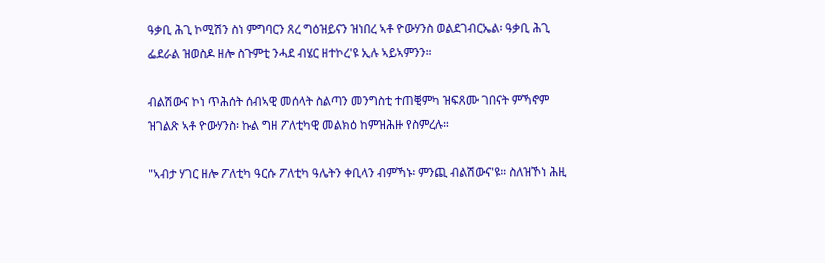ዓቃቢ ሕጊ ኮሚሽን ስነ ምግባርን ጸረ ግዕዝይናን ዝነበረ ኣቶ ዮውሃንስ ወልደገብርኤል፡ ዓቃቢ ሕጊ ፌደራል ዝወስዶ ዘሎ ስጉምቲ ንሓደ ብሄር ዘተኮረ'ዩ ኢሉ ኣይኣምንን።

ብልሽውና ኮነ ጥሕሰት ሰብኣዊ መሰላት ስልጣን መንግስቲ ተጠቒምካ ዝፍጸሙ ገበናት ምኻኖም ዝገልጽ ኣቶ ዮውሃንስ፡ ኩል ግዘ ፖለቲካዊ መልክዕ ከምዝሕዙ የስምረሉ።

"ኣብታ ሃገር ዘሎ ፖለቲካ ዓርሱ ፖለቲካ ዓሌትን ቀቢላን ብምኻኑ፡ ምንጪ ብልሽውና'ዩ። ስለዝኾነ ሕዚ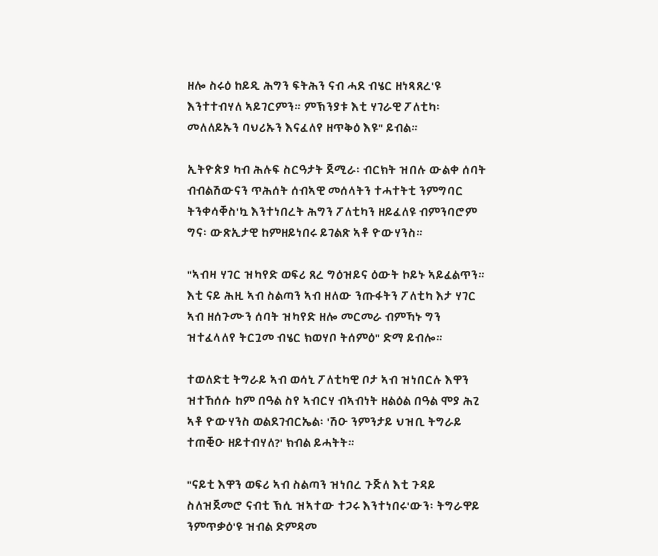ዘሎ ስሩዕ ከይዲ ሕግን ፍትሕን ናብ ሓደ ብሄር ዘነጻጸረ'ዩ እንተተብሃለ ኣይገርምን። ምኽንያቱ እቲ ሃገራዊ ፖለቲካ፡ መለለይኡን ባህሪኡን እናፈለየ ዘጥቅዕ እዩ" ይብል።

ኢትዮጵያ ካብ ሕሉፍ ስርዓታት ጀሚራ፡ ብርክት ዝበሉ ውልቀ ሰባት ብብልሽውናን ጥሕሰት ሰብኣዊ መሰላትን ተሓተትቲ ንምግባር ትንቀሳቐስ'ኳ እንተነበረት ሕግን ፖለቲካን ዘይፈለዩ ብምንባሮም ግና፡ ውጽኢታዊ ከምዘይነበሩ ይገልጽ ኣቶ ዮውሃንስ።

"ኣብዛ ሃገር ዝካየድ ወፍሪ ጸረ ግዕዝይና ዕውት ኮይኑ ኣይፈልጥን። እቲ ናይ ሕዚ ኣብ ስልጣን ኣብ ዘለው ንጡፋትን ፖለቲካ እታ ሃገር ኣብ ዘሰጉሙን ሰባት ዝካየድ ዘሎ መርመራ ብምኻኑ ግን ዝተፈላለየ ትርጓመ ብሄር ክወሃቦ ትሰምዕ" ድማ ይብሎ።

ተወለድቲ ትግራይ ኣብ ወሳኒ ፖለቲካዊ ቦታ ኣብ ዝነበርሉ እዋን ዝተኸሰሱ ከም በዓል ስየ ኣብርሃ ብኣብነት ዘልዕል በዓል ሞያ ሕጊ ኣቶ ዮውሃንስ ወልደገብርኤል፡ 'ሽዑ ንምንታይ ህዝቢ ትግራይ ተጠቒዑ ዘይተብሃለ?' ክብል ይሓትት።

"ናይቲ እዋን ወፍሪ ኣብ ስልጣን ዝነበረ ጉጅለ እቲ ጉዳይ ስለዝጀመሮ ናብቲ ኽሲ ዝኣተው ተጋሩ እንተነበሩ'ውን፡ ትግራዋይ ንምጥቃዕ'ዩ ዝብል ድምዳመ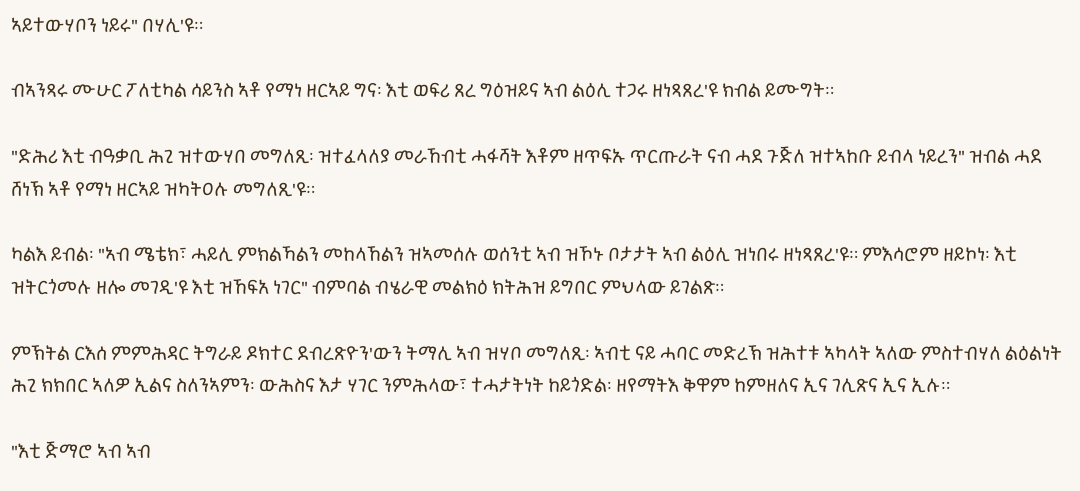ኣይተውሃቦን ነይሩ" በሃሊ'ዩ።

ብኣንጻሩ ሙሁር ፖለቲካል ሳይንስ ኣቶ የማነ ዘርኣይ ግና፡ እቲ ወፍሪ ጸረ ግዕዝይና ኣብ ልዕሊ ተጋሩ ዘነጻጸረ'ዩ ክብል ይሙግት።

"ድሕሪ እቲ ብዓቃቢ ሕጊ ዝተውሃበ መግለጺ፡ ዝተፈላለያ መራኸብቲ ሓፋሻት እቶም ዘጥፍኡ ጥርጡራት ናብ ሓደ ጉጅለ ዝተኣከቡ ይብላ ነይረን" ዝብል ሓደ ሸነኽ ኣቶ የማነ ዘርኣይ ዝካትዐሉ መግለጺ'ዩ።

ካልእ ይብል፡ "ኣብ ሜቴክ፣ ሓይሊ ምክልኻልን መከላኸልን ዝኣመሰሉ ወሰንቲ ኣብ ዝኾኑ ቦታታት ኣብ ልዕሊ ዝነበሩ ዘነጻጸረ'ዩ። ምእሳሮም ዘይኮነ፡ እቲ ዝትርጎመሉ ዘሎ መገዲ'ዩ እቲ ዝኸፍአ ነገር" ብምባል ብሄራዊ መልክዕ ክትሕዝ ይግበር ምህላው ይገልጽ።

ምኽትል ርእሰ ምምሕዳር ትግራይ ዶክተር ደብረጽዮን'ውን ትማሊ ኣብ ዝሃቦ መግለጺ፡ ኣብቲ ናይ ሓባር መድረኽ ዝሕተቱ ኣካላት ኣለው ምስተብሃለ ልዕልነት ሕጊ ክክበር ኣለዎ ኢልና ስለንኣምን፡ ውሕስና እታ ሃገር ንምሕላው፣ ተሓታትነት ከይጎድል፡ ዘየማትእ ቅዋም ከምዘለና ኢና ገሊጽና ኢና ኢሉ።

"እቲ ጅማሮ ኣብ ኣብ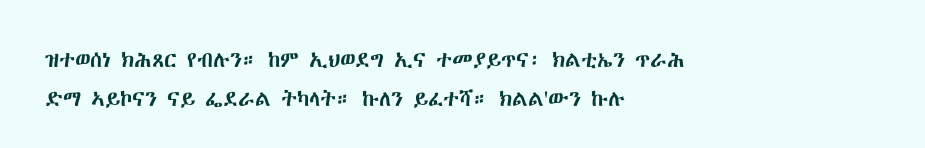ዝተወሰነ ክሕጸር የብሉን። ከም ኢህወደግ ኢና ተመያይጥና፡ ክልቲኤን ጥራሕ ድማ ኣይኮናን ናይ ፌደራል ትካላት። ኩለን ይፈተሻ። ክልል'ውን ኩሉ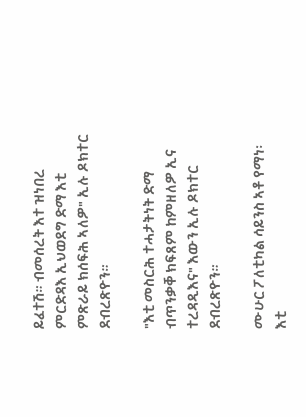ይፈተሽ። ብመሰረት እተ ዝነበረ ምርድዳእ ኢህወደግ ድማ እቲ ምጽራይ ክሰፍሕ ኣለዎ" ኢሉ ዶክተር ደብረጽዮን።

"እቲ መስርሕ ተሓታትነት ድማ ብጥንቃቐ ክፍጸም ከምዘለዎ ኢና ተረዳዲእና" እውን ኢሉ ዶክተር ደብረጽዮን።

ሙሁር ፖለቲካል ሳይንስ ኣቶ የማነ፡ እቲ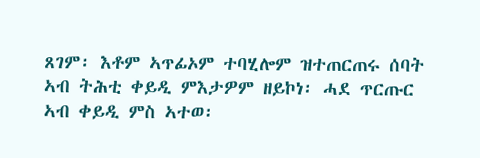ጸገም፡ እቶም ኣጥፊኦም ተባሂሎም ዝተጠርጠሩ ሰባት ኣብ ትሕቲ ቀይዲ ምእታዎም ዘይኮነ፡ ሓደ ጥርጡር ኣብ ቀይዲ ምስ ኣተወ፡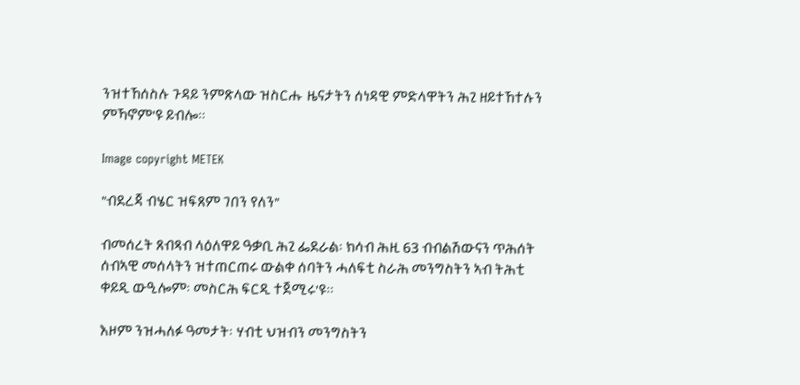ንዝተኸሰስሉ ጉዳይ ንምጽላው ዝስርሑ ዜናታትን ሰነዳዊ ምድላዋትን ሕጊ ዘይተኸተሉን ምኻኖም'ዩ ይብሎ።

Image copyright METEK

"ብደረጃ ብሄር ዝፍጸም ገበን የለን"

ብመሰረት ጸብጻብ ላዕለዋይ ዓቃቢ ሕጊ ፌደራል፡ ክሳብ ሕዚ 63 ብብልሽውናን ጥሕሰት ሰብኣዊ መሰላትን ዝተጠርጠሩ ውልቀ ሰባትን ሓለፍቲ ስራሕ መንግስትን ኣብ ትሕቲ ቀይዲ ውዒሎም፡ መስርሕ ፍርዲ ተጀሚሩ'ዩ።

እዞም ንዝሓለፉ ዓመታት፡ ሃብቲ ህዝብን መንግስትን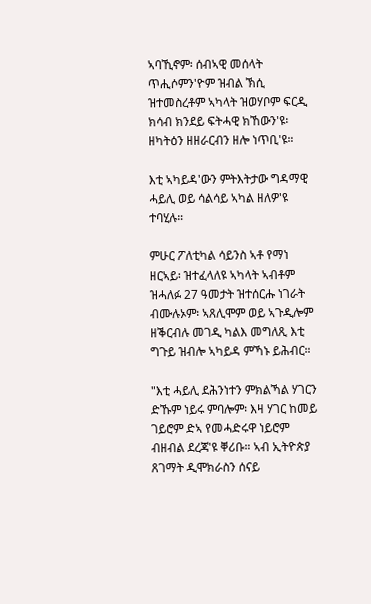ኣባኺኖም፡ ሰብኣዊ መሰላት ጥሒሶምን'ዮም ዝብል ኽሲ ዝተመስረቶም ኣካላት ዝወሃቦም ፍርዲ ክሳብ ክንደይ ፍትሓዊ ክኸውን'ዩ፡ ዘካትዕን ዘዘራርብን ዘሎ ነጥቢ'ዩ።

እቲ ኣካይዳ'ውን ምትእትታው ግዳማዊ ሓይሊ ወይ ሳልሳይ ኣካል ዘለዎ'ዩ ተባሂሉ።

ምሁር ፖለቲካል ሳይንስ ኣቶ የማነ ዘርኣይ፡ ዝተፈላለዩ ኣካላት ኣብቶም ዝሓለፉ 27 ዓመታት ዝተሰርሑ ነገራት ብሙሉኦም፡ ኣጸሊሞም ወይ ኣጉዲሎም ዘቕርብሉ መገዲ ካልእ መግለጺ እቲ ግጉይ ዝብሎ ኣካይዳ ምኻኑ ይሕብር።

"እቲ ሓይሊ ደሕንነተን ምክልኻል ሃገርን ድኹም ነይሩ ምባሎም፡ እዛ ሃገር ከመይ ገይሮም ድኣ የመሓድሩዋ ነይሮም ብዘብል ደረጃ'ዩ ቐሪቡ። ኣብ ኢትዮጵያ ጸገማት ዲሞክራስን ሰናይ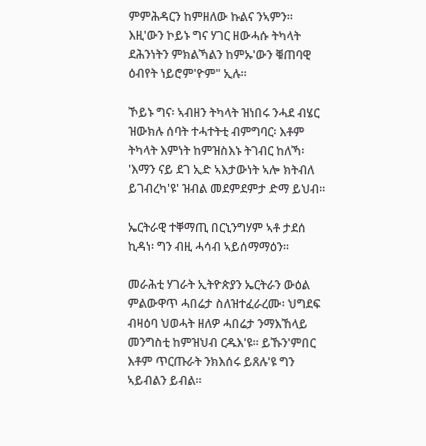ምምሕዳርን ከምዘለው ኩልና ንኣምን። እዚ'ውን ኮይኑ ግና ሃገር ዘውሓሱ ትካላት ደሕንነትን ምክልኻልን ከምኡ'ውን ቑጠባዊ ዕብየት ነይሮም'ዮም" ኢሉ።

ኾይኑ ግና፡ ኣብዘን ትካላት ዝነበሩ ንሓደ ብሄር ዝውክሉ ሰባት ተሓተትቲ ብምግባር፡ እቶም ትካላት እምነት ከምዝስእኑ ትገብር ከለኻ፡ 'እማን ናይ ደገ ኢድ ኣእታውነት ኣሎ ክትብለ ይገብረካ'ዩ' ዝብል መደምደምታ ድማ ይህብ።

ኤርትራዊ ተቐማጢ በርኒንግሃም ኣቶ ታደሰ ኪዳነ፡ ግን ብዚ ሓሳብ ኣይሰማማዕን።

መራሕቲ ሃገራት ኢትዮጵያን ኤርትራን ውዕል ምልውዋጥ ሓበሬታ ስለዝተፈራረሙ፡ ህግደፍ ብዛዕባ ህወሓት ዘለዎ ሓበሬታ ንማእኸላይ መንግስቲ ከምዝህብ ርዱእ'ዩ። ይኹን'ምበር እቶም ጥርጡራት ንክእሰሩ ይጸሉ'ዩ ግን ኣይብልን ይብል።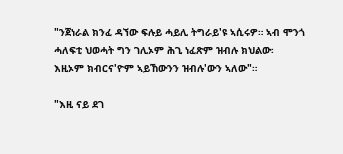"ንጀነራል ክንፈ ዳኘው ፍሉይ ሓይሊ ትግራይ'ዩ ኣሲሩዎ። ኣብ ሞንጎ ሓለፍቲ ህወሓት ግን ገሊኦም ሕጊ ነፈጽም ዝብሉ ክህልው፡ እዚኦም ክብርና'ዮም ኣይኸውንን ዝብሉ'ውን ኣለው"።

"እዚ ናይ ደገ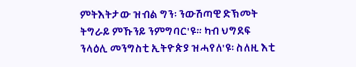ምትእትታው ዝብል ግን፡ ንውሽጣዊ ድኽመት ትግራይ ምኹንይ ንምግባር'ዩ። ካብ ህግደፍ ንላዕሊ መንግስቲ ኢትዮጵያ ዝሓየለ'ዩ፡ ስለዚ እቲ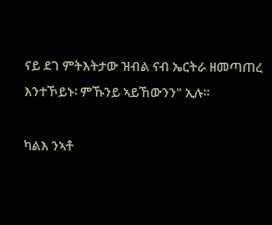ናይ ደገ ምትእትታው ዝብል ናብ ኤርትራ ዘመጣጠረ እንተኾይኑ፡ ምኹንይ ኣይኸውንን" ኢሉ።

ካልእ ንኣቶ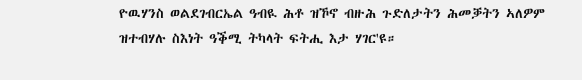ዮዉሃንስ ወልደገብርኤል ዓብዪ ሕቶ ዝኾኖ ብዙሕ ጉድለታትን ሕመቓትን ኣለዎም ዝተብሃሉ ስእነት ዓቕሚ ትካላት ፍትሒ እታ ሃገር'ዩ።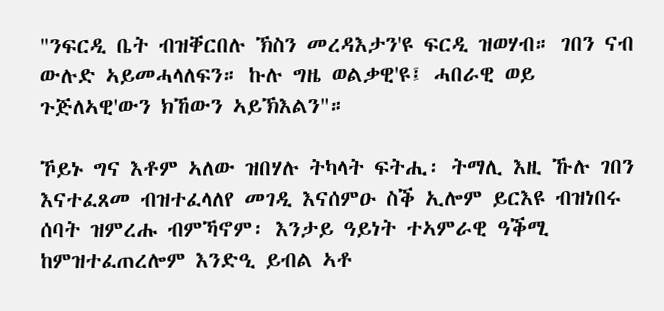"ንፍርዲ ቤት ብዝቐርበሉ ኽስን መረዳእታን'ዩ ፍርዲ ዝወሃብ። ገበን ናብ ውሉድ ኣይመሓላለፍን። ኩሉ ግዜ ወልቃዊ'ዩ፤ ሓበራዊ ወይ ጉጅለኣዊ'ውን ክኸውን ኣይኽእልን"።

ኾይኑ ግና እቶም ኣለው ዝበሃሉ ትካላት ፍትሒ፡ ትማሊ እዚ ኹሉ ገበን እናተፈጸመ ብዝተፈላለየ መገዲ እናሰምዑ ስቕ ኢሎም ይርእዩ ብዝነበሩ ሰባት ዝምረሑ ብምኻኖም፡ እንታይ ዓይነት ተኣምራዊ ዓቕሚ ከምዝተፈጠረሎም እንድዒ ይብል ኣቶ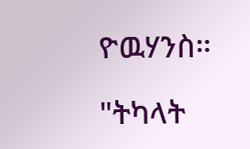ዮዉሃንስ።

"ትካላት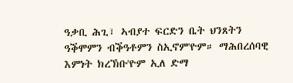ዓቃቢ ሕጊ፣ ኣብያተ ፍርድን ቤት ህንጸትን ዓቕሞምን ብቕዓቶምን ስኢኖም'ዮም። ማሕበረሰባዊ እምነት ክረኽቡ'ዮም ኢለ ድማ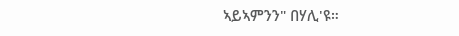ኣይኣምንን" በሃሊ'ዩ።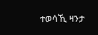ተወሳኺ ዛንታ